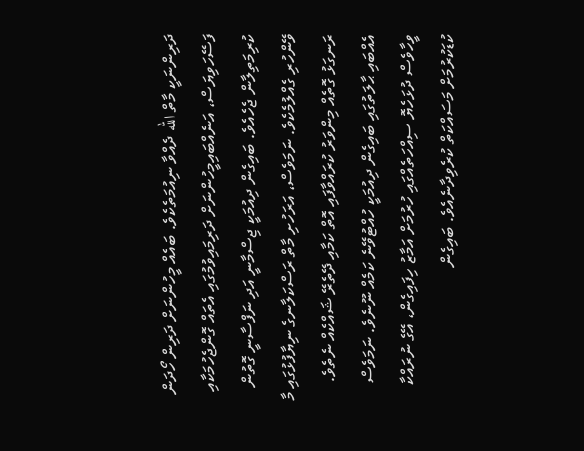ދަރިންނަކީ މާތް الله ދެއްވާ ނިއުމަތެކެވެ. ބައެއް މީހުންނަށް ދަރިން ހޯދަން ފަސޭހަވިޔަސް، އަނެއްބައިމީހުންނަށް ދަރިމައިވުމުގައި އެތައް ގޮންޖެހުމަކާއި ކުރިމަތިލާން ޖެހެއެވެ. ބައިގެން ދިއުމަކީ ޖިސްމާނީ އަދި ނަފްސާނީ ގޮތުން ވޭންހުރި ގެއްލުމެކެވެ. ނަމަވެސް، އަރަހުށި މާތް ރަސްކަލާނގެ ނިޔާފުޅުގައި މާ ރަނގަޅު ގޮތެއް މިންވަރު ކުރައްވާފައި އޮތް ކަމާއި ދޭތެރޭ ޝައްކެއް ނެތެވެ.
އެއްބައި ޙާލަތުގައި ބައިގެން ދިއުމަކީ ހުއްޓުވޭނެ ކަމެއް ނޫނެވެ. ނަމަވެސް ވީހާވެސް ދުޅަހެޔޮ ސިއްހަތެއްގައި ހުރުމަށް އަމާޒު ހިފައިގެން، އޭގެ ނުރައްކާ ކުޑަކުރުމަށް މަސައްކަތް ކުރެވިދާނެއެވެ. ބައިގެން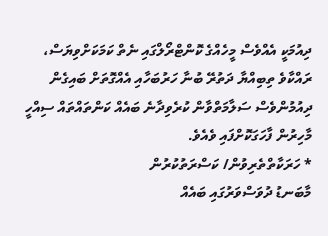ދިއުމަކީ އެއްވެސް މީހެއްގެ ކޮންޓްރޯލްގައި ނެތް ކަމަކަށްވިޔަސް، ރައްކާވެ ތިބިއްޔާ ދަތުރޭ ބުނާ ހަރުބަހާއި އެއްގޮތަށް ބައިގެން ދިއުމުންވެސް ސަލާމަތްވާން ކުރެވިދާނެ ބައެއް ކަންތައްތައް ސިއްހީ މާހިރުން ފާހަގަކޮށްފައި ވެއެވެ.
* ހަރަކާތްތެރިވުން/ ކަސްރަތުކުރުން
މާބަނޑު ދުވަސްވަރުގައި ބައެއް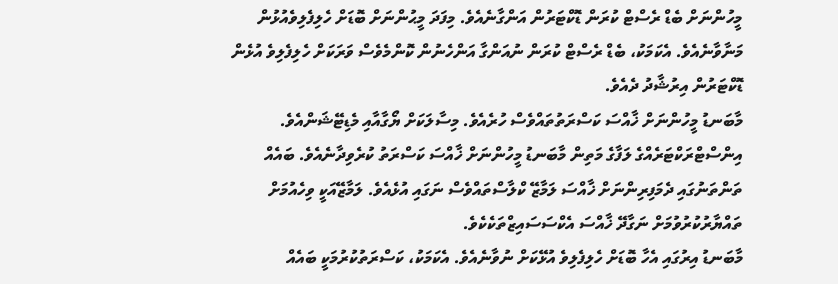މީހުންނަށް ބެޑް ރެސްޓް ކުރަން ޑޮކްޓަރުން އަންގާނެއެވެ. މިފަދަ މީޙުންނަށް ބޮޑަށް ހެލިފެލިވެއުޅުން މަނާވާނެއެވެ. އެކަމަކު، ބެޑް ރެސްޓް ކުރަން ނުއަންގާ އަންހެނުން ކޮންމެވެސް ވަރަކަށް ހެލިފެލިވެ އުޅެން ޑޮކްޓަރުން އިރުޝާދު ދެއެވެ.
މާބަނޑު މީހުންނަށް ޚާއްސަ ކަސްރަތުތައްވެސް ހުރެއެވެ. މިސާލަކަށް ޔޯގާއާއި މެޑިޓޭޝަންއެވެ. އިންސްޓްރަކްޓަރެއްގެ ލަފާގެ މަތިން މާބަނޑު މީހުންނަށް ޚާއްސަ ކަސްރަތު ކުރެވިދާނެއެވެ. ބައެއް ތަންތަނުގައި ދެމަފިރިންނަށް ޚާއްސަ ލަމާޒޭ ކްލާސްތައްވެސް ނަގައި އުޅެއެވެ. ލަމާޒޭއަކީ ވިހެއުމަށް ތައްޔާރުކުރުވުމަށް ނަގާދޭ ޚާއްސަ އެކްސަސައިޒްތަކެކެވެ.
މާބަނޑު އިރުގައި އެހާ ބޮޑަށް ހެލިފެލިވެ އުޅޭކަށް ނުވާނެއެވެ. އެކަމަކު، ކަސްރަތުކުރުމަކީ ބައެއް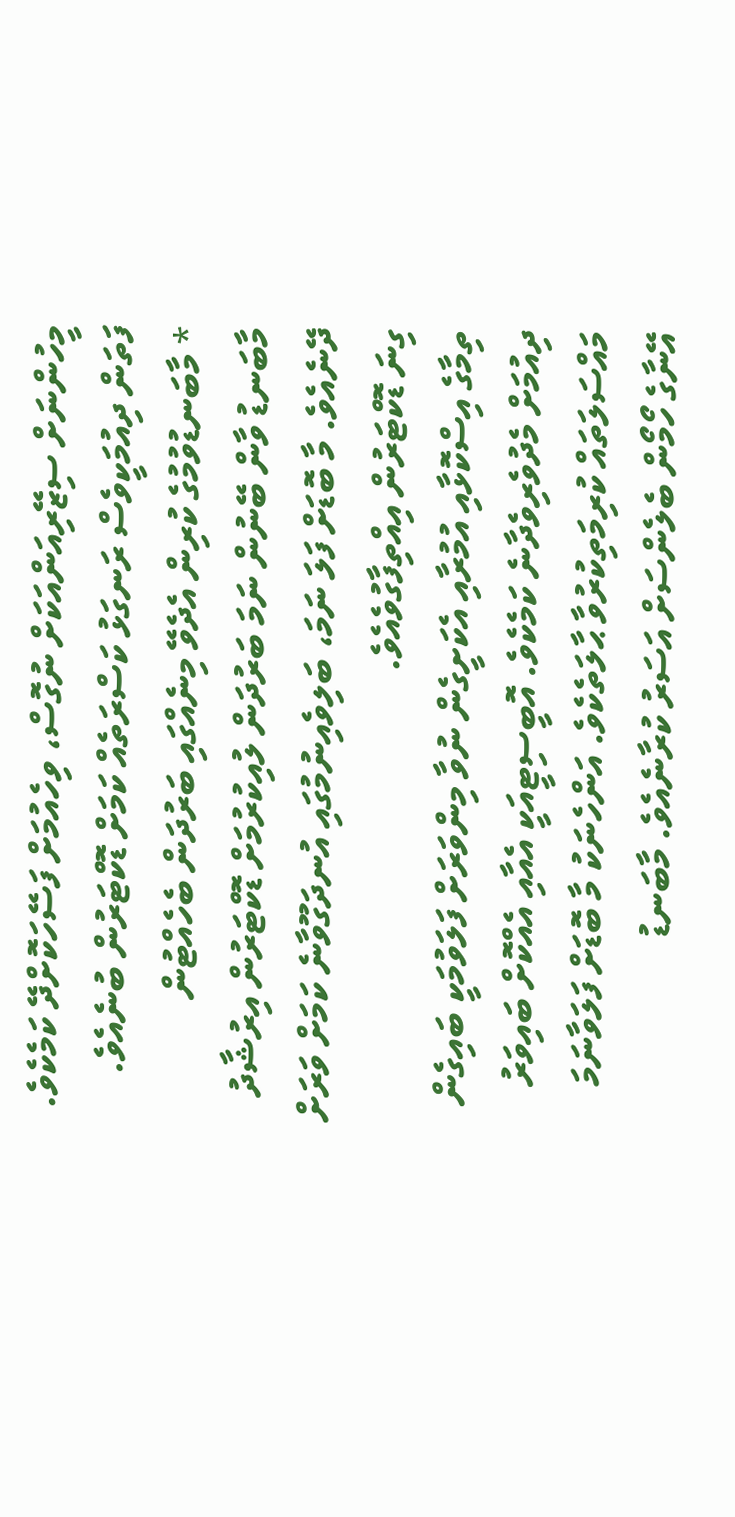މީހުންނަށް ސިޒޭރިއަންއަކަށް ނުގޮސް، ވިހެއުމަށް ފަސޭހަކޮށްދޭ ކަމެކެވެ. ފަތަން ދިއުމަކީވެސް ރަނގަޅު ކަސްރަތެއް ކަމަށް ޑޮކްޓަރުން ބުނެއެވެ.
* މާބަނޑުވުމުގެ ކުރިން އެދެވޭ މިނެއްގައި ބަރުދަން ބެހެއްޓުން
މާބަނޑު ވާން ބޭނުން ނަމަ ބަރުދަން ލުއިކުރުމަށް ޑޮކްޓަރުން އިރުޝާދު ދޭނެއެވެ. މާ ބޮޑަށް ފަލަ ނަމަ، ބަލިވެއިނުމުގައި އުނދަގޫވާނެ ކަމަށް ވަރަށް ގިނަ ޑޮކްޓަރުން އިއްތިފާގުވެއެވެ.
ތިމާގެ އިސްކޮޅާއި އުމުރާއި އެކަށީގެން ނުވާ މިންވަރަށް ފަލަވުމަކީ ބައިގެން ދިއުމަށް މެދުވެރިވެދާނެ ކަމެކެވެ. އޮބީސިޓީއަކީ އެއާއި އެއްކޮށް ބައިވަރު މައްސަލަތައް ކުރިމަތިކުރުވާ ޙާލަތެކެވެ. އަންހެނަކު މާ ބޮޑަށް ފަލަވާނަމަ އޭނާގެ ހޯމޯން ބެލެންސަށް އަސަރު ކުރާނެއެވެ. މާބަނޑު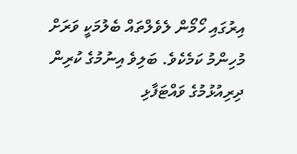އިރުގައި ހޯމޯން ލެވެލްތައް ބެލުމަކީ ވަރަށް މުހިންމު ކަމެކެވެ. ބަލިވެ އިނުމުގެ ކުރިން ދިރިއުޅުމުގެ ވައްޓަފާޅި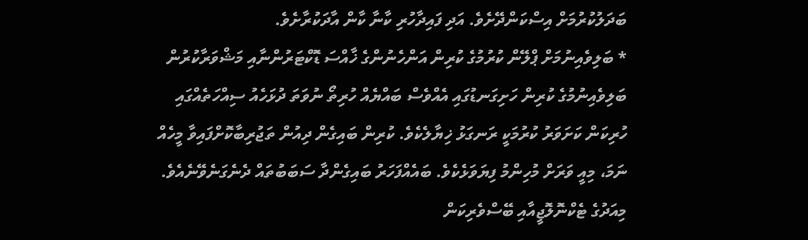ބަދަލުކުރުމަށް އިސްކަންދޭށެވެ. އަދި ފައިދާހުރި ކާނާ ކާން އާދަކުރާށެވެ.
* ބަލިވެއިނުމަށް ޕްލޭން ކުރުމުގެ ކުރިން އަންހެނުންގެ ޚާއްސަ ޑޮކްޓަރުންނާއި މަޝްވަރާކުރުން
ބަލިވެއިނުމުގެ ކުރިން ހަށިގަނޑުގައި އެއްވެސް ބައްޔެއް ހުރިތޯ ނުވަތަ ދުޅަހެއު ސިއްހަތެއްގައި ހުރިކަން ކަށަވަރު ކުރުމަކީ ރަނގަޅު ޚިޔާލެކެވެ. ކުރިން ބައިގެން ދިއުން ތަޖުރިބާކޮށްފައިވާ މީހެއް ނަމަ، މިއީ ވަރަށް މުހިންމު ފިޔަވަޅެކެވެ. ބައެއްފަހަރު ބައިގެންދާ ސަބަބުތައް ދެނެގަނެވޭނެއެވެ. މިއަދުގެ ޓެކްނޮލޮޖީއާއި ބޭސްވެރިކަން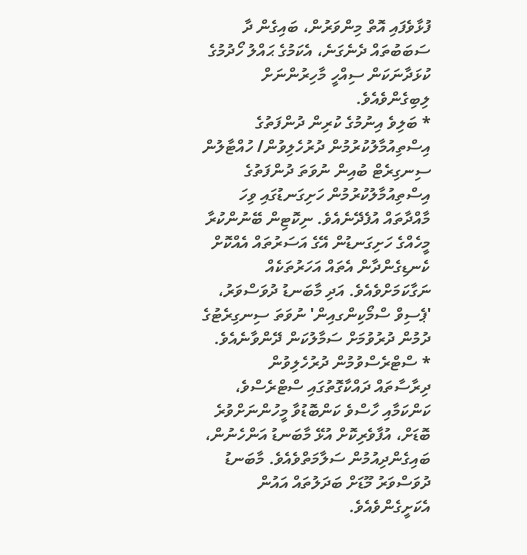ފުޅާވެފައި އޮތް މިންވަރުން، ބައިގެން ދާ ސަބަބުތައް ދެނެގަނެ، އެކަމުގެ ޙައްލު ހޯދުމުގެ ކުޅަދާނަކަން ސިއްހީ މާހިރުންނަށް ލިބިގެންވެއެވެ.
* ބަލިވެ އިނުމުގެ ކުރިން ދުންފަތުގެ އިސްތިއުމާލުކުރުމުން ދުރުހެލިވުން/ ހުއްޓާލުން
ސިނގިރެޓް ބުއިން ނުވަތަ ދުންފަތުގެ އިސްތިއުމާލުކުރުމުން ހަށިގަނޑުގައި ވިހަ މާއްދާތައް އުފެދޭނެއެވެ. ނިކޮޓިން ބޭނުންކުރާ މީހެއްގެ ހަށިގަނޑުން އޭގެ އަސަރުތައް އެއްކޮށް ކެނޑިގެންދާން އެތައް އަހަރުތަކެއް ނަގާކަމަށްވެއެވެ. އަދި މާބަނޑު ދުވަސްވަރު، 'ޕެސިވް ސްމޯކިންގއިން' ނުވަތަ ސިނގިރެޓުގެ ދުމުން ދުރުވުމަށް ސަމާލުކަން ދޭންވާނެއެވެ.
* ސްޓްރެސްވުމުން ދުރުހެލިވުން
ދިރާސާތައް ދައްކާގޮތުގައި ސްޓްރެސްވެ، ކަންކަމާއި ހާސްވެ ކަންބޮޑުވާ މީހުންނަށްވުރެ ބޮޑަށް، އުފާވެރިކޮށް އުޅޭ މާބަނޑު އަންހެނުން، ބައިގެންދިއުމުން ސަލާމަތްވެއެވެ. މާބަނޑު ދުވަސްވަރު މޫޑަށް ބަދަލުތައް އައުން އެކަށީގެންވެއެވެ.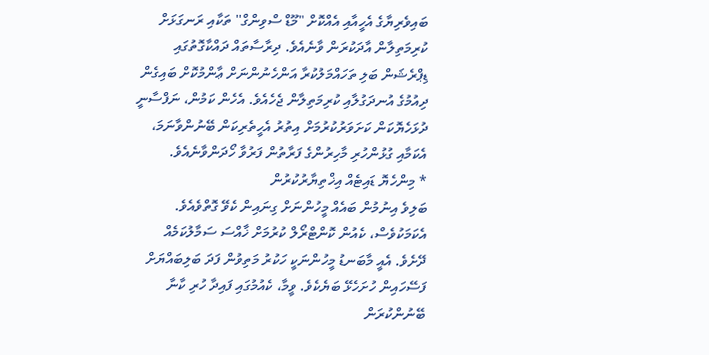ބައިވެރިޔާގެ އެހީއާއި އެއްކޮށް "މޫޑް ސްވިންގް'' ތަކާއި ރަނގަޅަށް ކުރިމަތިލާން އާދަކުރަން ވާނެއެވެ. ދިރާސާތައް ދައްކާގޮތުގައި ޑިޕްރެޝަން ބަލި ތަހައްމަލުކުރާ އަންހެނުންނަށް ޢާންމުކޮށް ބައިގެން ދިއުމުގެ އުނދަގުލާއި ކުރިމަތިލާން ޖެހެއެވެ. އެހެން ކަމުން، ނަފްސާނީ ދުޅަހެޔޮކަން ކަށަވަރުކުރުމަށް އިތުރު އެހީތެރިކަން ބޭނުންވާނަމަ، އެކަމާއި ގުޅުންހުރި މާހިރުންގެ ފަރާތުން ފަރުވާ ހޯދަންވާނެއެވެ.
* މިންހެޔޮ ޑައިޓެއް އިޚްތިޔާރުކުރުން
ބަލިވެ އިނުމުން ބައެއް މީހުންނަށް ގިނައިން ކެވޭ ގޮތްވެއެވެ. އެކަމަކުވެސް، ކެއުން ކޮންޓްރޯލް ކުރުމަށް ޚާއްސަ ސަމާލުކަމެއް ދޭށެވެ. އެއީ މާބަނޑު މީހުންނަކީ ހަކުރު މަތިވުން ފަދަ ބަލިބައްޔަށް ފަސޭހައިން ހުށަހެޅޭ ބަޔެކެވެ. ވީމާ، ކެއުމުގައި ފައިދާ ހުރި ކާނާ ބޭނުންކުރަން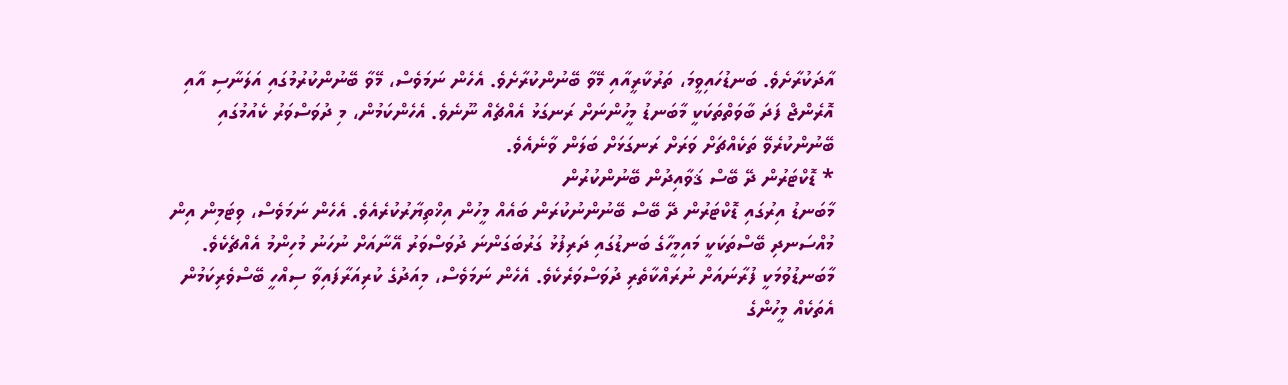އާދަކުރާށެވެ. ބަނޑުހައިވީމަ، ތަރުކާރީއާއި މޭވާ ބޭނުންކުރާށެވެ. އެހެން ނަމަވެސް، މޭވާ ބޭނުންކުރުމުގައި އަލަނާސި އާއި އޮރެންޖް ފަދަ ބާވަތްތަކަކީ މާބަނޑު މީހުންނަށް ރަނގަޅު އެއްޗެއް ނޫނެވެ. އެހެންކަމުން، މި ދުވަސްވަރު ކެއުމުގައި ބޭނުންކުރެވޭ ތަކެއްޗަށް ވަރަށް ރަނގަޅަށް ބަލަން ވާނެއެވެ.
* ޑޮކްޓަރުން ދޭ ބޭސް ޤަވާއިދުން ބޭނުންކުރުން
މާބަނޑު އިރުގައި ޑޮކްޓަރުން ދޭ ބޭސް ބޭނުންނުކުރަން ބައެއް މީހުން އިޚްތިޔާރުކުރެއެވެ. އެހެން ނަމަވެސް، ވިޓަމިން އިން މުއްސަނދި ބޭސްތަކަކީ މައިމީހާގެ ބަނޑުގައި ދަރިފުޅު ގަރުބަގަންނަ ދުވަސްވަރު އޭނާއަށް ނުހަނު މުހިންމު އެއްޗެކެވެ. މާބަނޑުވުމަކީ ފުރާނައަށް ނުރައްކާތެރި ދުވަސްވަރެކެވެ. އެހެން ނަމަވެސް، މިއަދުގެ ކުރިއަރާފައިވާ ސިއްހީ ބޭސްވެރިކަމުން އެތަކެއް މީހުންގެ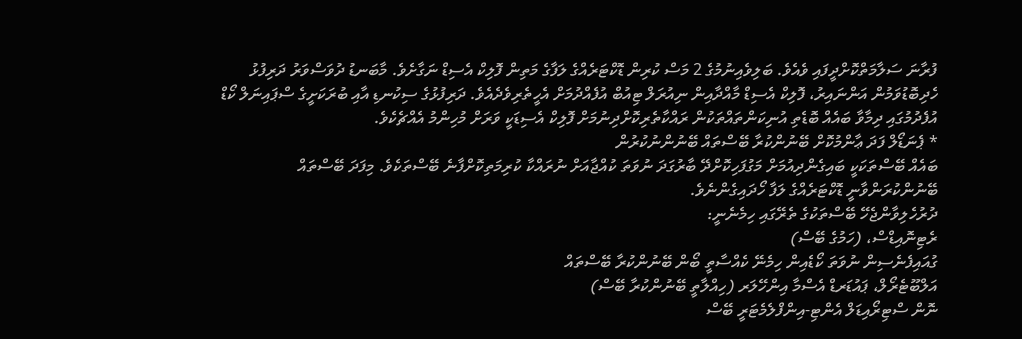ފުރާނަ ސަލާމަތްކޮށްދީފައި ވެއެވެ. ބަލިވެއިނުމުގެ 2 މަސް ކުރިން ޑޮކްޓަރެއްގެ ލަފާގެ މަތިން ފޮލިކް އެސިޑް ނަގާށެވެ. މާބަނޑު ދުވަސްވަރު ދަރިފުޅު ހެދިބޮޑުވަމުން އަންނައިރު، ފޮލިކް އެސިޑް މާއްދާއިން ނިއުރަލް ޓިއުބް އުފެއްދުމަށް އެހީތެރިވެދެއެވެ. ދަރިފުޅުގެ ސިކުނޑި އާއި ބުރަކަށީގެ ސްޕައިނަލް ކޯޑް އުފެދުމުގައި ދިމާވާ ބައެއް ބޮޑެތި އުނިކަންތައްތަކުން ރައްކާތެރިކޮށްދިނުމަށް ފޮލިކް އެސިޑަކީ ވަރަށް މުހިންމު އެއްޗެކެވެ.
* ޕެނަޑޯލް ފަދަ ޢާންމުކޮށް ބޭނުންކުރާ ބޭސްތައް ބޭނުންނުކުރުން
ބައެއް ބޭސްތަކަކީ ބައިގެންދިއުމަށް މަގުފަހިކޮށްދޭ ބާރުގަދަ ނުވަތަ ކުއްޖާއަށް ނުރައްކާ ކުރިމަތިކޮށްފާނެ ބޭސްތަކެވެ. މިފަދަ ބޭސްތައް ބޭނުންކުރަންވާނީ ޑޮކްޓަރެއްގެ ލަފާ ހޯދައިގެންނެވެ.
ދުރުހެލިވާންޖެހޭ ބޭސްތަކުގެ ތެރޭގައި ހިމެނެނީ:
ރެޓިނޮއިޑްސް، (ހަމުގެ ބޭސް)
ގުއައިފެނެސިން ނުވަތަ ކޯޑެއިން ހިމެނޭ ކެއްސާތީ ބޯން ބޭނުންކުރާ ބޭސްތައް
އަލްބޫޓެރޯލް، ޕައުޑަރޑް އެސްމާ އިންހޭލަރ (ހިއްލާތީ ބޭނުންކުރާ ބޭސް)
ނޮން ސްޓިރޯއިޑަލް އެންޓި-އިންފްލެމެޓަރީ ބޭސް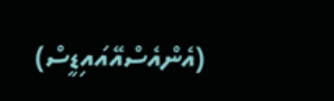(އެންއެސްއޭއައިޑީސް)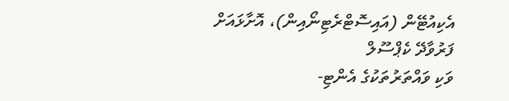އެކިއުޓޭން (އައިސޮޓްރެޓިނޯއިން)، އޮށާޅައަށް ފަރުވާދޭ ކެޕްސޫލް
ވަކި ވައްތަރުތަކުގެ އެންޓި-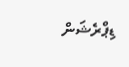ޑިޕްރެޝަން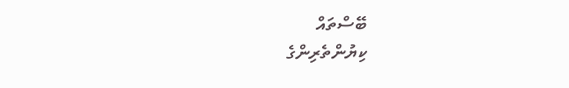ބޭސްތައް
ކިޔުންތެރިންގެ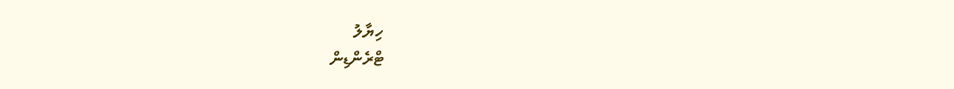ހިޔާލު
ޓްރެންޑިން